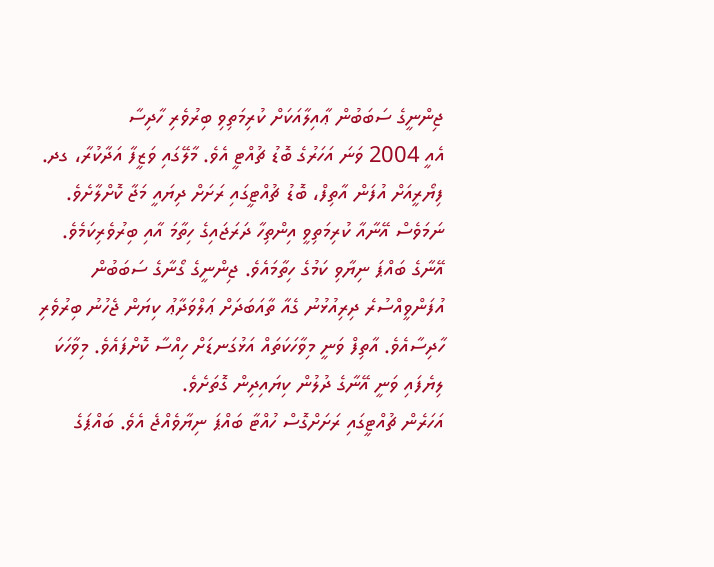ޖިންނީގެ ސަބަބުން ޢާއިލާއަކަށް ކުރިމަތިވި ބިރުވެރި ހާދިސާ
އެއީ 2004 ވަނަ އަހަރުގެ ބޮޑު ޗުއްޓީ އެވެ. މާލޭގައި ވަޒީފާ އަދާކުރާ، ގދ. ފިޔޯރީއަށް އުފަން އާތިފް، ބޮޑު ޗުއްޓީގައި ރަށަށް ދިޔައީ މަޖާ ކޮށްލާށެވެ. ނަމަވެސް އޭނާއާ ކުރިމަތިވީ އިންތިހާ ދަރަޖައިގެ ހިތާމަ އާއި ބިރުވެރިކަމެވެ. އޭނާގެ ބައްޕަ ނިޔާވި ކަމުގެ ހިތާމައެވެ. ޖިންނީގެ ގޯނާގެ ސަބަބުން އުފަންވީއްސުރެ ދިރިއުޅުނު ގެއާ ތާއަބަދަށް ޢަލްވަދާޢު ކިޔަން ޖެހުނު ބިރުވެރި ހާދިސާއެވެ. އާތިފް ވަނީ މިވާހަކަތައް އަޅުގަނޑަށް ހިއްސާ ކޮށްފައެވެ. މިވާހަކަ ލިޔެފައި ވަނީ އޭނާގެ ދުލުން ކިޔައިދިން ގޮތަށެވެ.
އަހަރެން ޗުއްޓީގައި ރަށަށްގޮސް ހުއްޓާ ބައްޕަ ނިޔާވެއްޖެ އެވެ. ބައްޕަގެ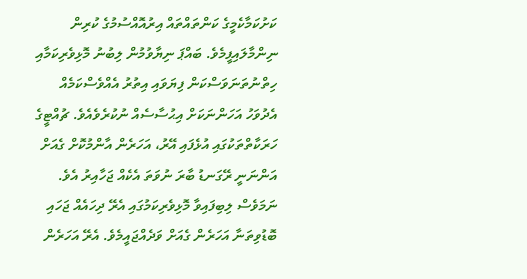ކަށުކަމާކެމީގެ ކަންތައްތައް އިރުއޮއްސުމުގެ ކުރިން ނިންމާލައިފީމެވެ. ބައްޕަ ނިޔާވުމުން ލިބުނު މޮޅިވެރިކަމާއި ހިތްނުތަނަވަސްކަން ފިޔަވައި އިތުރު އެއްވެސްކަމެއް އެދުވަހު އަހަންނަކަށް އިޙުސާސެއް ނުކުރެވެއެވެ. ޗުއްޓީގެ ހަރަކާތްތަކުގައި އުޅެފައި އޭރު، އަހަރެން އާންމުކޮށް ގެއަށް އަންނަނީ ރޭގަނޑު ބާރަ ނުވަތަ އެކެއް ޖަހާއިރު އެވެ. ނަމަވެސް ލިބިފައިވާ މޮޅިވެރިކަމުގައި އެރޭ ދިހައެއް ޖަހައި ބޮޑުވިތަނާ އަހަރެން ގެއަށް ވަދެއްޖައީމެވެ. އެރޭ އަހަރެން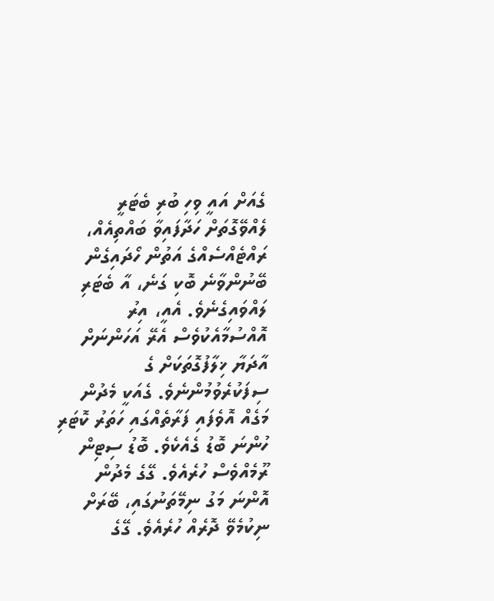ގެއަށް އައީ ވިހި ބުރި ބެޓަރީ ލެއްވޭގޮތަށް ހަދާފައިވާ ބައްތިއެއް، ރައްޓެއްސެއްގެ އަތުން ހޯދައިގެން ބޭނުންވާނެ ބޮކި ގަނެ، އާ ބެޓަރި ލައްވައިގެނެވެ. އެއީ، އިރު އޮއްސުމާއެކުވެސް އެރޭ އަހަންނަށް އާދަޔާ ޚިލާފުގޮތަކަށް ގެ ސިފަކުރެވުމުންނެވެ. ގެއަކީ މެދުން މަގެއް އޮވެފައި ފަރާތެއްގައި ހަތަރު ކޮޓަރި ހުންނަ ބޮޑު ގެއެކެވެ. ބޮޑު ސިޓިން ރޫމެއްވެސް ހުރެއެވެ. ގޭގެ މެދުން އޮންނަ މަގު ނިމޭތަނުގައި، ބޭރަށް ނިކުމެވޭ ދޮރެއް ހުރެއެވެ. ގޭގެ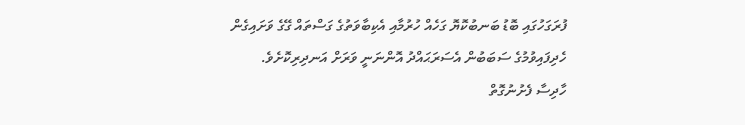ފުރަގަހުގައި ބޮޑު ބަނބުކޮޔޮ ގަހެއް ހުރުމާއި އެކިބާވަތުގެ ގަސްތައް ގޭގެ ވަށައިގެން ހެދިފައިވުމުގެ ސަބަބުން އެސަރަޙައްދު އޮންނަނީ ވަރަށް އަނދިރިކޮށެވެ.
ހާދިސާ ފެށުނުގޮތް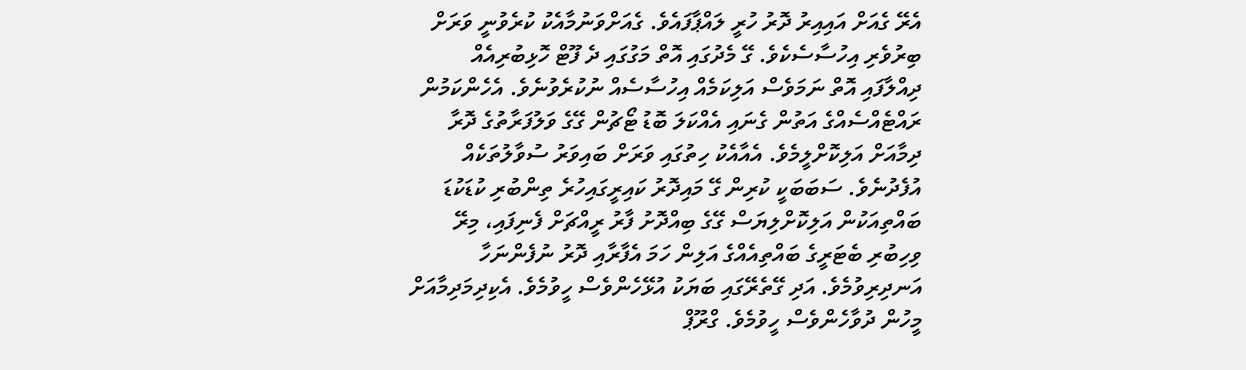އެރޭ ގެއަށް އައިއިރު ދޮރު ހުރީ ލައްޕާފައެވެ. ގެއަށްވަނުމާއެކު ކުރެވުނީ ވަރަށް ބިރުވެރި އިހުސާސެކެވެ. ގޭ މެދުގައި އޮތް މަގުގައި ދެ ފޫޓް ހޮޅިބުރިއެއް ދިއްލާފައި އޮތް ނަމަވެސް އަލިކަމެއް އިހުސާސެއް ނުކުރެވުނެވެ. އެހެންކަމުން ރައްޓެއްސެއްގެ އަތުން ގެނައި އެއްކަލަ ބޮޑު ޓޯޗުން ގޭގެ ވަލުފަރާތުގެ ދޮރާ ދިމާއަށް އަލިކޮށްލީމެވެ. އެއާއެކު ހިތުގައި ވަރަށް ބައިވަރު ސުވާލުތަކެއް އުފެދުނެވެ. ސަބަބަކީ ކުރިން ގޭ މައިދޮރު ކައިރީގައިހުރެ ތިންބުރި ކުޑަކުޑަ ބައްތިއަކުން އަލިކޮށްލިޔަސް ގޭގެ ބިއްދޮށު ފާރު ރީއްޗަށް ފެނިފައި، މިރޭ ވިހިބުރި ބެޓަރީގެ ބައްތިއެއްގެ އަލިން ހަމަ އެފާރާއި ދޮރު ނުފެންނަހާ އަނދިރިވުމެވެ. އަދި ގޭތެރޭގައި ބަޔަކު އުޅޭހެންވެސް ހީވުމެވެ. އެކިދިމަދިމާއަށް މީހުން ދުވާހެންވެސް ހީވުމެވެ. ގްރޫޕް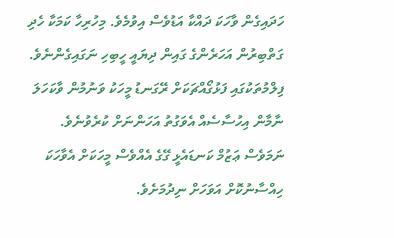ހަދައިގެން ވާހަކަ ދައްކާ އަޑުވެސް އިވުމެވެ. މިހުރިހާ ކަމަކާ ހެދި ގަތްބިރުން އަހަރެންގެ ގައިން ދިޔައީ ހީބިހި ނަގައިގެންނެވެ. ފިލްމުތަކުގައި ފަޅުގޯއްޗަކަށް ރޭގަނޑު މީހަކު ވަނުމުން ވާކަހަލަ ނާމާން އިހުސާސެއް އެވަގުތު އަހަންނަށް ކުރެވުނެވެ. ނަމަވެސް ޢަޒުމް ކަނޑައެޅީ ގޭގެ އެއްވެސް މީހަކަށް އެވާހަކަ ހިއްސާނުކޮށް އަވަހަށް ނިދުމަށެވެ.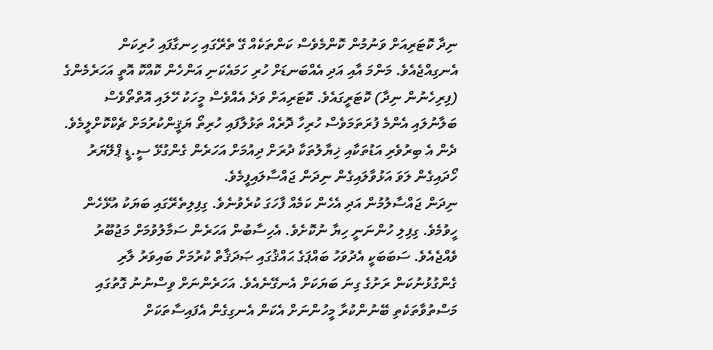ނިދާ ކޮޓަރިއަށް ވަނުމުން ކޮންމެވެސް ކަންތަކެއް ގޭ ތެރޭގައި ހިނގާފައި ހުރިކަން އެނގިއްޖެއެވެ. މަންމަ އާއި އަދި އެއްބަނޑަށް ހުރި ހަމައެކަނި އަންހެން ކޮއްކޮ އޮތީ އަހަރެމެންގެ (ފިރިހެނުން ނިދާ) ކޮޓަރީގައެވެ. ކޮޓަރިއަށް ވަދެ އެއްވެސް މީހަކު ހޭލައި އޮތްތޯވެސް ބަލާނުލައި އެންމެ ފުރަތަމަވެސް ހުރިހާ ދޮރެއް ތަޅުލާފައި ހުރިތޯ ޔަޤީންކުރުމަށް ޗެކްކޮށްލީމެވެ. ދެން އެ ބިރުވެރި އަޑުތަކާއި ޚިޔާލުތަކާ ދުރަށް ދިއުމަށް އަހަރެން ގެންގުޅޭ ސީ.ޑީ ޕްލޭޔަރު ހޯދައިގެން ލަވަ އަޅުވާލައިގެން ނިދަން ޖައްސާލައިފީމެވެ.
ނިދަން ޖައްސާލުމުން އަދި އެހެން ކަމެއް ފާހަގަ ކުރެވުނެވެ. ގިފިލިތެރޭގައި ބަޔަކު އުޅޭހެން ހީވުމެވެ. ގިފިލި ހުންނަނީ ހިޔާ ނުކޮށެވެ. އެހިސާބުން އަހަރެން ސަމާލުވުމަށް މަޖުބޫރު ވެއްޖެއެވެ. ސަބަބަކީ އެދުވަހު ބައްޕަގެ ޙައްޤުގައި ޞަދަޤާތް ކުރުމަށް ބައިވަރު ލާރި ގެންގުޅުނުކަން ރަށުގެ ގިނަ ބަޔަކަށް އެނގޭނެއެވެ. އަހަރެންނަށް ވިސްނުނު ގޮތުގައި މަސްތުވާތަކެތި ބޭނުންކުރާ މީހުންނަށް އެކަން އެނގިގެން އެފައިސާތަކަށް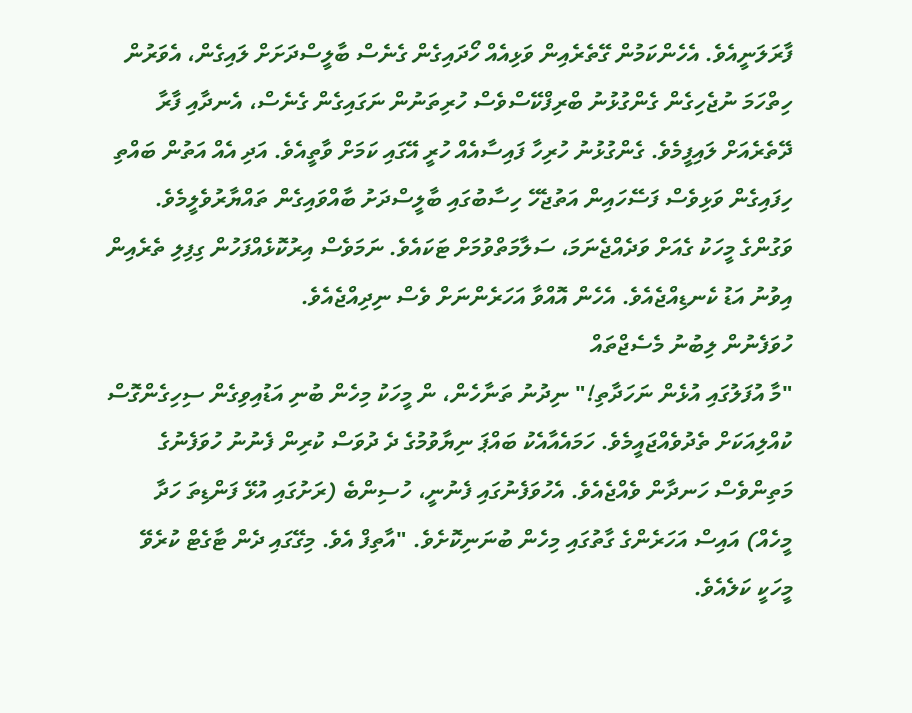ފާރަލަނީއެވެ. އެހެންކަމުން ގޭތެރެއިން ވަޅިއެއް ހޯދައިގެން ގެނެސް ބާލީސްދަށަށް ލައިގެން، އެވަރުން ހިތްހަމަ ނުޖެހިގެން ގެންގުޅުނު ބްރިފްކޭސްވެސް ހުރިތަނުން ނަގައިގެން ގެނެސް، އެނދާއި ފާރާ ދޭތެރެއަށް ލައިފީމެވެ. ގެންގުޅުނު ހުރިހާ ފައިސާއެއް ހުރީ އޭގައި ކަމަށް ވާތީއެވެ. އަދި އެއް އަތުން ބައްތި ހިފައިގެން ވަޅިވެސް ފަސޭހައިން އަތުޖެހޭ ހިސާބުގައި ބާލީސްދަށު ބާއްވައިގެން ތައްޔާރުވެލީމެވެ. ވަގުންގެ މީހަކު ގެއަށް ވަދެއްޖެނަމަ، ސަލާމަތްވުމަށް ޓަކައެވެ. ނަމަވެސް އިރުކޮޅެއްފަހުން ގިފިލި ތެރެއިން އިވުނު އަޑު ކެނޑިއްޖެއެވެ. އެހެން އޮއްވާ އަހަރެންނަށް ވެސް ނިދިއްޖެއެވެ.
ހުވަފެނުން ލިބުނު މެސެޖްތައް
"މާ އުފަލުގައި އުޅެން ނަހަދާތި!" ނިދުނު ތަނާހެން، ން މީހަކު މިހެން ބުނި އަޑުއިވިގެން ސިހިގެންގޮސް ކުއްލިއަކަށް ތެދުވެއްޖައީމެވެ. ހަމައެއާއެކު ބައްޕަ ނިޔާވުމުގެ ދެ ދުވަސް ކުރިން ފެނުނު ހުވަފެނުގެ މަތިންވެސް ހަނދާން ވެއްޖެއެވެ. އެހުވަފެނުގައި ފެނުނީ، ހުސިންބެ (ރަށުގައި އުޅޭ ފަންޑިތަ ހަދާ މީހެއް) އައިސް އަހަރެންގެ ގާތުގައި މިހެން ބުނަނިކޮށެވެ. "އާތިފް އެވެ. މިގޭގައި ދެން ޓާގެޓް ކުރެވޭ މީހަކީ ކަލެއެވެ.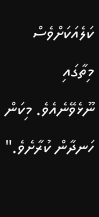ކަލެއަކަށްވެސް މިތާގައި ނޫޅެވޭނެއެވެ. މިކަން ހަނދާން ކުރާށެވެ."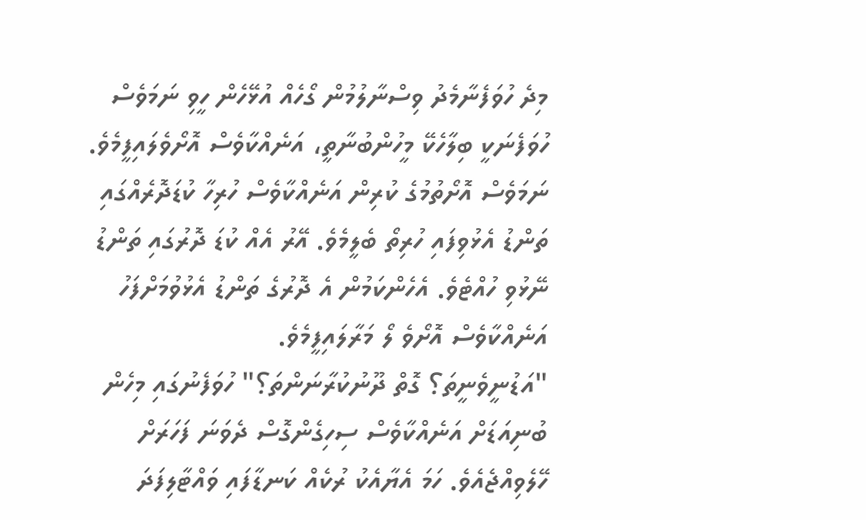މިދެ ހުވަފެނާމެދު ވިސްނާލުމުން ގޯހެއް އުޅޭހެން ހީވި ނަމަވެސް ހުވަފެނަކީ ބިލާހެކޭ މީހުންބުނާތީ، އަނެއްކާވެސް އޮށޯވެލައިފީމެވެ. ނަމަވެސް އޮށޯތުމުގެ ކުރިން އަނެއްކާވެސް ހުރިހާ ކުޑަދޮރެއްގައި ތަންޑު އެޅުވިފައި ހުރިތޯ ބެލީމެވެ. އޭރު އެއް ކުޑަ ދޮރުގައި ތަންޑު ނޭޅުވި ހުއްޓެވެ. އެހެންކަމުން އެ ދޮރުގެ ތަންޑު އެޅުވުމަށްފަހު އަނެއްކާވެސް އޮށޯވެ ލޯ މަރާލައިފީމެވެ.
"އަޑުނީވެނީތަ؟ ގޮތް ދޫނުކުރާނަންތަ؟" ހުވަފެނުގައި މިހެން ބުނިއަޑަށް އަނެއްކާވެސް ސިހިގެންގޮސް ދެވަނަ ފަހަރަށް ހޭލެވިއްޖެއެވެ. ހަމަ އެޔާއެކު ރުކެއް ކަނޑާފައި ވައްޓާލިފަދަ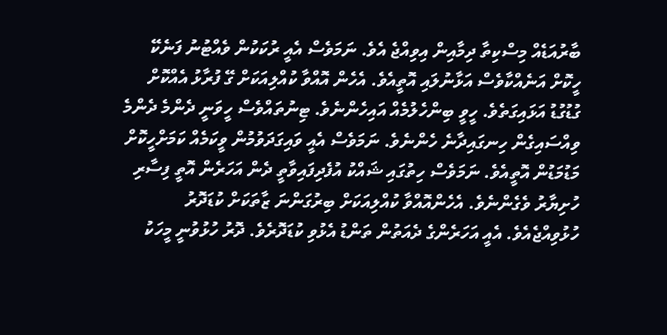ބާރުއަޑެއް މިސްކިތާ ދިމާއިން އިވިއްޖެ އެވެ. ނަމަވެސް އެއީ ރުކަކުން ވެއްޓުނު ފަނެކޭ ހީކޮށް އަނެއްކާވެސް އަޅާނުލައި އޮތީއެވެ. އެހެން އޮއްވާ ކުއްލިއަކަށް ގޭ ފުރާޅު އެއްކޮށް ގުޑުގުޑު އަޅައިގަތެވެ. ހީވީ ބިންހެލުމެއް އައިހެންނެވެ. ޓިނުތައްވެސް ހީވަނީ ދެންމެ ދެންމެ ވިއްސައިގެން ހިނގައިދާނެ ހެންނެވެ. ނަމަވެސް އެއީ ވައިގަދަވުމުން ވީކަމެއް ކަމަށްހީކޮށް މަޑުމަޑުން އޮތީއެވެ. ނަމަވެސް ހިތުގައި ޝައްކު އުފެދިފައިވާތީ ދެން އަހަރެން އޮތީ ފިސާރި ހުށިޔާރު ވެގެންނެވެ. އެހެންއޮއްވާ ކުއްލިއަކަށް ބިރުގަންނަ ޒާތަކަށް ކުޑަދޮރު ހުޅުވިއްޖެއެވެ. އެއީ އަހަރެންގެ ދެއަތުން ތަންޑު އެޅުވި ކުޑަދޮރެވެ. ދޮރު ހުޅުވުނީ މީހަކު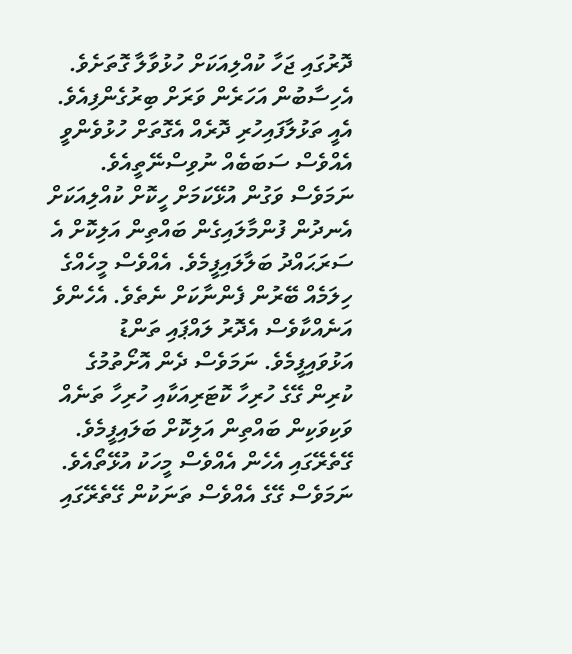ދޮރުގައި ޖަހާ ކުއްލިއަކަށް ހުޅުވާލާ ގޮތަށެވެ.
އެހިސާބުން އަހަރެން ވަރަށް ބިރުގެންފިއެވެ. އެއީ ތަޅުލާފައިހުރި ދޮރެއް އެގޮތަށް ހުޅުވެންވީ އެއްވެސް ސަބަބެއް ނުވިސްނޭތީއެވެ. ނަމަވެސް ވަގުން އުޅޭކަމަށް ހީކޮށް ކުއްލިއަކަށް އެނދުން ފުންމާލައިގެން ބައްތިން އަލިކޮށް އެ ސަރަޙައްދު ބަލާލައިފީމެވެ. އެއްވެސް މީހެއްގެ ހިލަމެއް ބޭރުން ފެންނާކަށް ނެތެވެ. އެހެންވެ އަނެއްކާވެސް އެދޮރު ލައްޕައި ތަންޑު އަޅުވައިފީމެވެ. ނަމަވެސް ދެން އޮށޯތުމުގެ ކުރިން ގޭގެ ހުރިހާ ކޮޓަރިއަކާއި ހުރިހާ ތަނެއް ވަކިވަކިން ބައްތިން އަލިކޮށް ބަލައިފީމެވެ. ގޭތެރޭގައި އެހެން އެއްވެސް މީހަކު އުޅޭތޯއެވެ. ނަމަވެސް ގޭގެ އެއްވެސް ތަނަކުން ގޭތެރޭގައި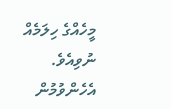މީހެއްގެ ހިލަމެއް ނުވިއެވެ. އެހެންވުމުން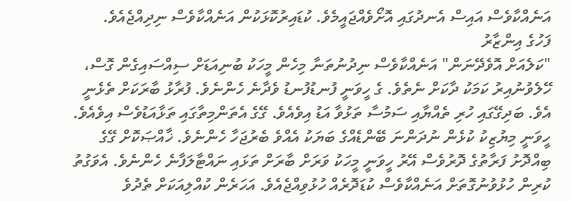އަނެއްކާވެސް އައިސް އެނދުގައި އޮށޯވެއްޖައީމެވެ. ކުޑައިރުކޮޅަކުން އަނެއްކާވެސް ނިދިއްޖެއެވެ.
ފަހުގެ އިންޒާރު
"ކަލެއަށް އޮވެދޭނަން" އަނެއްކާވެސް ނިދުނުތަނާ މިހެން މީހަކު ބުނިއަޑަށް ސިއްސައިގެން ގޮސް، ހޭލެވުނުއިރު ކަމަކު ދާކަށް ނެތެވެ. ގެ ހީވަނީ ފުނޑުފުނޑު ވެދާނެ ހެންނެވެ. ފުރާޅު ބާރަކަށް ތެޅެނީ އެވެ. ބަދިގޭގައި ހުރި ތެއްޔާއި ސަމުސާ ތަޅުވާ އަޑު އިވެއެވެ. ގޭގެ އެތަންމިތާގައި ތަޅާއަޑުވެސް އިވެއެވެ. ހީވަނީ މިޔުޒިކު ކުޅެން ނުދަންނަ ބޭންޑެއްގެ ބަޔަކު އެއްވެ ބެރުޖަހާ ހެންނެވެ. ޚާއްޞަކޮށް ގޭގެ ބިއްދޮށު ފަރާތުގެ ދޮރުވެސް އޭރު ހީވަނީ މީހަކު ވަރަށް ބާރަށް ތަޅައި ނައްޓާލަފާނެ ހެންނެވެ. އެވަގުތު ކުރިން ހުޅުވުނުގޮތަށް އަނެއްކާވެސް ކުޑަދޮރެއް ހުޅުވިއްޖެއެވެ. އަހަރެން ކުއްލިއަކަށް ތެދުވެ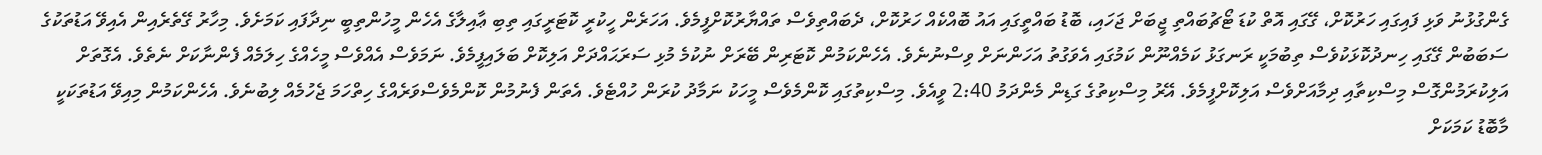ގެންގުޅުނު ވަޅި ފައިގައި ހަރުކޮށް، ގޭގައި އޮތް ކުޑަ ޓޯޗުބައްތި ޖީބަށް ޖަހައި، ބޮޑު ބައްތީގައި އައު ބޮއްކެއް ހަރުކޮށް، ދެބައްތިވެސް ތައްޔާރުކޮށްފީމެވެ. އަހަރެން ހީކުރީ ކޮޓަރީގައި ތިބި ޢާއިލާގެ އެހެން މީހުންތިބީ ނިދާފައި ކަމަށެވެ. މިހާރު ގޭތެރެއިން އެއިވޭ އަޑުތަކުގެ ސަބަބުން ގޭގައި ހިނދުކޮޅަކުވެސް ތިބުމަކީ ރަނގަޅު ކަމެއްނޫން ކަމުގައި އެވަގުތު އަހަންނަށް ވިސްނުނެވެ. އެހެންކަމުން ކޮޓަރިން ބޭރަށް ނުކުމެ މުޅި ސަރަޙައްދަށް އަލިކޮށް ބަލައިފީމެވެ. ނަމަވެސް އެއްވެސް މީހެއްގެ ހިލަމެއް ފެންނާކަށް ނެތެވެ. އެގޮތަށް އަލިކުރަމުންގޮސް މިސްކިތާއި ދިމާއަށްވެސް އަލިކޮށްފީމެވެ. އޭރު މިސްކިތުގެ ގަޑިން މެންދަމު 2:40 ވީއެވެ. މިސްކިތުގައި ކޮންމެވެސް މީހަކު ނަމާދު ކުރަން ހުއްޓެވެ. އެތަން ފެނުމުން ކޮންމެވެސްވަރެއްގެ ހިތްހަމަ ޖެހުމެއް ލިބުނެވެ. އެހެންކަމުން މިއިވޭ އަޑުތަކަކީ މާބޮޑު ކަމަކަށް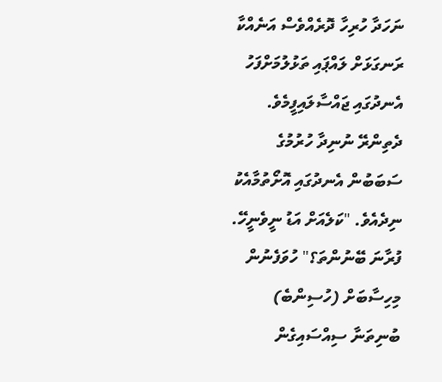ނަހަދާ ހުރިހާ ދޮރެއްވެސް އަނެއްކާ ރަނގަޅަށް ލައްޕައި ތަޅުލުމަށްފަހު އެނދުގައި ޖައްސާލައިފީމެވެ. ދެތިންރޭ ނުނިދާ ހުރުމުގެ ސަބަބުން އެނދުގައި އޮށޯތުމާއެކު ނިދެއެވެ. "ކަލެއަށް އަޑު ނީވެނީހޭ. ފުރާނަ ބޭނުންތަ؟" ހުވަފެނުން މިހިސާބަށް (ހުސިންބެ) ބުނިތަނާ ސިއްސައިގެން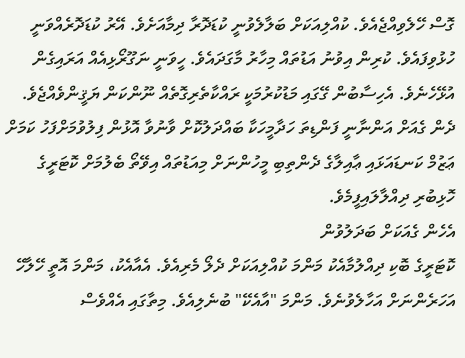ގޮސް ހޭލެވިއްޖެއެވެ. ކުއްލިއަކަށް ބަލާލެވުނީ ކުޑަދޮރާ ދިމާއަށެވެ. އޭރު ކުޑަދޮރެއްވަނީ ހުޅުވިފައެވެ. ކުރިން އިވުނު އަޑުތައް މިހާރު މާގަދައެވެ. ހީވަނީ ނަގޫރޯޅިއެއް އަރައިގެން އުޅޭހެނެވެ. އެހިސާބުން ގޭގައި މަޑުކުރުމަކީ ރައްކާތެރިގޮތެއް ނޫންކަން ޔަޤީންވެއްޖެވެ. ދެން ގެއަށް އަންނާނީ ފަންޑިތަ ހަދާމީހަކާ ބައްދަލުކޮށް ވާނުވާ އޮޅުން ފިލުވުމަށްފަހު ކަމަށް ޢަޒުމް ކަނޑައަޅައި ޢާއިލާގެ ދެންތިބި މީހުންނަށް މިއަޑުތައް އިވޭތޯ ބެލުމަށް ކޮޓަރީގެ ހޮޅިބުރި ދިއްލާލައިފީމެވެ.
އެހެން ގެއަކަށް ބަދަލުވުން
ކޮޓަރީގެ ބޮކި ދިއްލުމާއެކު މަންމަ ކުއްލިއަކަށް ދެލޯ މެރިއެވެ. އެއާއެކު، މަންމަ އޮތީ ހޭލާހޭ އަހަރެންނަށް އަހާލެވުނެވެ. މަންމަ "އާއެކޭ" ބުނެލިއެވެ. މިތާގައި އެއްވެސް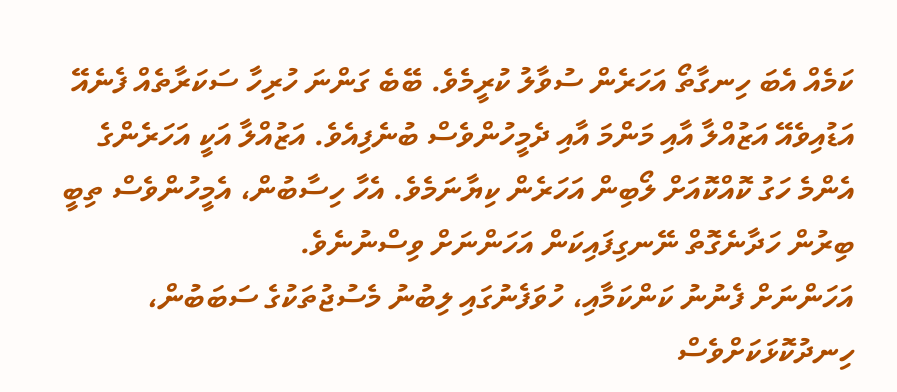ކަމެއް އެބަ ހިނގާތޯ އަހަރެން ސުވާލު ކުރީމެވެ. ބޭބެ ގަންނަ ހުރިހާ ސަކަރާތެއް ފެނެއޭ އަޑުއިވެއޭ އަޒުއްލާ އާއި މަންމަ އާއި ދެމީހުންވެސް ބުނެފިއެވެ. އަޒުއްލާ އަކީ އަހަރެންގެ އެންމެ ހަގު ކޮއްކޮއަށް ލޯބިން އަހަރެން ކިޔާނަމެވެ. އެހާ ހިސާބުން، އެމީހުންވެސް ތިބީ ބިރުން ހަދާނެގޮތް ނޭނގިފައިކަން އަހަންނަށް ވިސްނުނެވެ.
އަހަންނަށް ފެނުނު ކަންކަމާއި، ހުވަފެނުގައި ލިބުނު މެސުޖުތަކުގެ ސަބަބުން، ހިނދުކޮޅަކަށްވެސް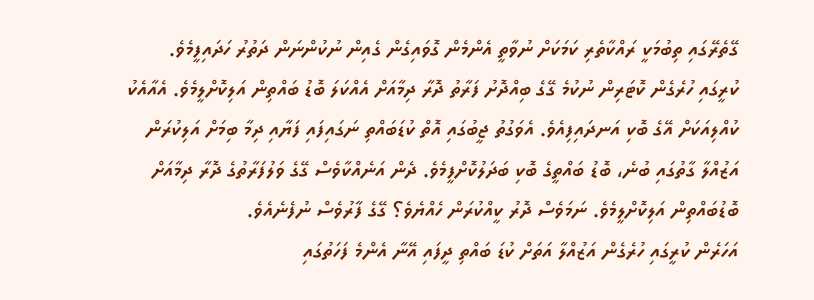ގޭތެރޭގައި ތިބުމަކީ ރައްކާތެރި ކަމަކަށް ނުވާތީ އެންމެން ގޮވައިގެން ގެއިން ނުކުންނަން ދަތުރު ހަދައިފީމެވެ. ކުރީގައި ހުރެގެން ކޮޓަރިން ނުކުމެ ގޭގެ ބިއްދޮށު ފަރާތު ދޮރާ ދިމާއަށް އެއްކަލަ ބޮޑު ބައްތިން އަލިކޮށްލީމެވެ. އެއާއެކު ކުއްލިއަކަށް އޭގެ ބޮކި އަނދައިފިއެވެ. އެވަގުތު ޖީބުގައި އޮތް ކުޑަބައްތި ނަގައިފައި ފަޔާއި ދިމާ ބިމަށް އަލިކުރަން އަޒުއްލާ ގާތުގައި ބުނެ، ބޮޑު ބައްތީގެ ބޮކި ބަދަލުކޮށްފީމެވެ. ދެން އަނެއްކާވެސް ގޭގެ ވަލުފަރާތުގެ ދޮރާ ދިމާއަށް ބޮޑުބައްތިން އަލިކޮށްލީމެވެ. ނަމަވެސް ދޮރު ކީއްކުރަން ހެއްޔެވެ؟ ގޭގެ ފާރުވެސް ނުފެނެއެވެ.
އަހަރެން ކުރީގައި ހުރެގެން އަޒުއްލާ އަތަށް ކުޑަ ބައްތި ދީފައި އޭނާ އެންމެ ފަހަތުގައި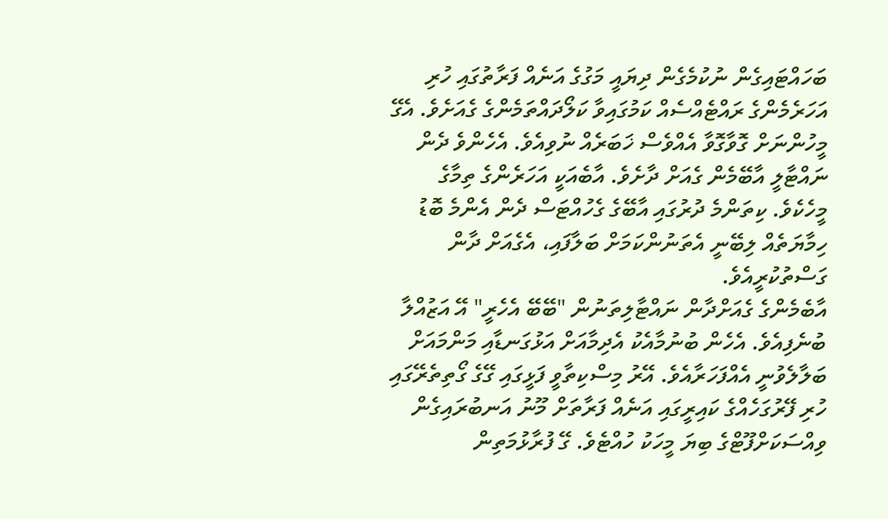ބަހައްޓައިގެން ނުކުމެގެން ދިޔައީ މަގުގެ އަނެއް ފަރާތުގައި ހުރި އަހަރެމެންގެ ރައްޓެއްސެއް ކަމުގައިވާ ކަލޯދައްތަމެންގެ ގެއަށެވެ. އެގޭ މީހުންނަށް ގޮވާގޮވާ އެއްވެސް ޚަބަރެއް ނުވިއެވެ. އެހެންވެ ދެން ނައްޓާލީ އާބޭމެން ގެއަށް ދާށެވެ. އާބެއަކީ އަހަރެންގެ ތިމާގެ މީހެކެވެ. ކިތަންމެ ދުރުގައި އާބޭގެ ގެހުއްޓަސް ދެން އެންމެ ބޮޑު ހިމާޔަތެއް ލިބޭނީ އެތަނުންކަމަށް ބަލާފައި، އެގެއަށް ދާން ގަސްތުކުރީއެވެ.
އާބެމެންގެ ގެއަށްދާން ނައްޓާލިތަނުން "ބޭބޭ އެހެރީ" އޭ އަޒުއްލާ ބުނެފިއެވެ. އެހެން ބުނުމާއެކު އެދިމާއަށް އަޅުގަނޑާއި މަންމައަށް ބަލާލެވުނީ އެއްފަހަރާއެވެ. އޭރު މިސްކިތާވީ ފަޅީގައި ގޭގެ ގޯތިތެރޭގައި ހުރި ފޭރުގަހެއްގެ ކައިރީގައި އަނެއް ފަރާތަށް މޫނު އަނބުރައިގެން ވިއްސަކަށްފޫޓްގެ ބިޔަ މީހަކު ހުއްޓެވެ. ގޭ ފުރާޅުމަތިން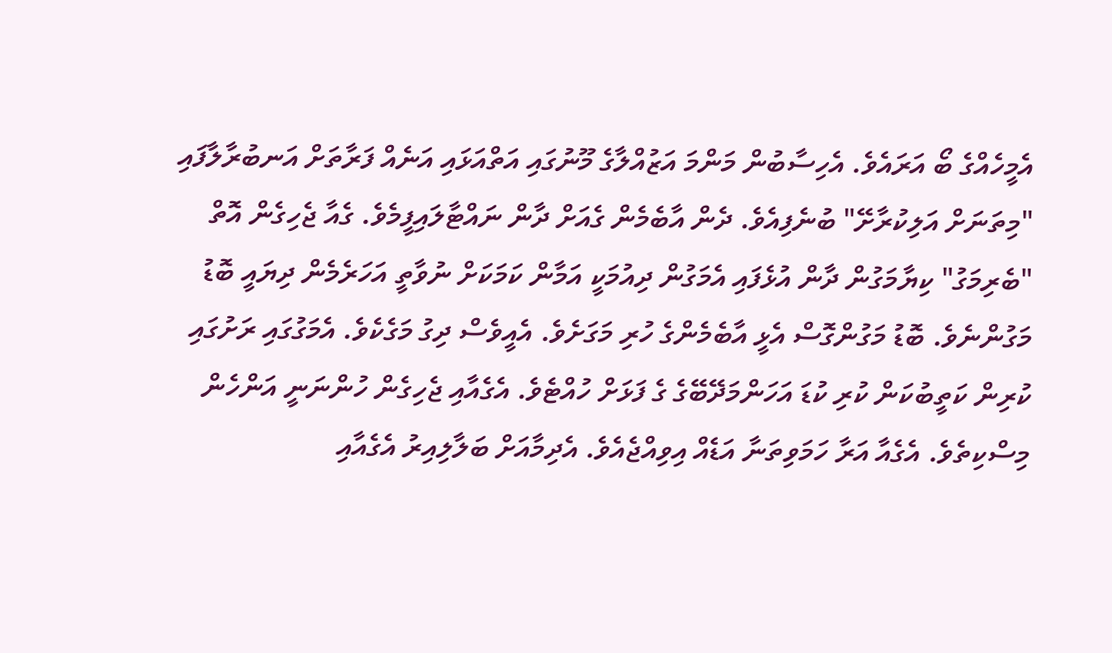އެމީހެއްގެ ބޯ އަރައެވެ. އެހިސާބުން މަންމަ އަޒުއްލާގެ މޫނުގައި އަތްއަޅައި އަނެއް ފަރާތަށް އަނބުރާލާފައި "މިތަނަށް އަލިކުރާށޭ" ބުނެފިއެވެ. ދެން އާބެމެން ގެއަށް ދާން ނައްޓާލައިފީމެވެ. ގެއާ ޖެހިގެން އޮތް "ބެރިމަގު" ކިޔާމަގުން ދާން އުޅެފައި އެމަގުން ދިއުމަކީ އަމާން ކަމަކަށް ނުވާތީ އަހަރެމެން ދިޔައީ ބޮޑު މަގުންނެވެ. ބޮޑު މަގުންގޮސް އެޅީ އާބެމެންގެ ހުރި މަގަށެވެ. އެއީވެސް ދިގު މަގެކެވެ. އެމަގުގައި ރަށުގައި ކުރިން ކަތީބުކަން ކުރި ކުޑަ އަހަންމަދޭބޭގެ ގެ ފަޅަށް ހުއްޓެވެ. އެގެއާއި ޖެހިގެން ހުންނަނީ އަންހެން މިސްކިތެވެ. އެގެއާ އަރާ ހަމަވިތަނާ އަޑެއް އިވިއްޖެއެވެ. އެދިމާއަށް ބަލާލިއިރު އެގެއާއި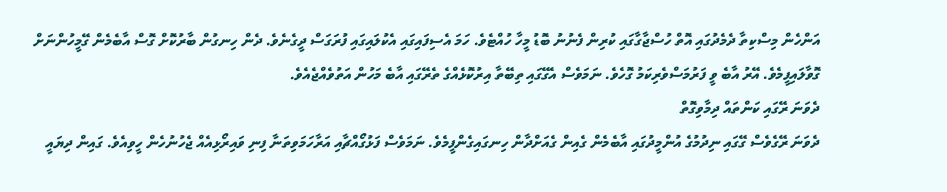އަންހެން މިސްކިތާ ދެމެދުގައި އޮތް ހުސްޖާގާގައި ކުރިން ފެނުނު ބޮޑު މީހާ ހުއްޓެވެ. ހަމަ އެސިފައިގައި އެކުލައިގައި ފުރަގަސް ދީގެނެވެ. ދެން ހިނގުން ބާރުކޮށް ގޮސް އާބެމެން ގޭމީހުންނަށް ގޮވާލައިފީމެވެ. އޭރު އާބެ ވީ ފަރުމަސްވެރިކަމު ގޮހެވެ. ނަމަވެސް އެގޭގައި ތިބޭތާ އިރުކޮޅެއްގެ ތެރޭގައި އާބެ މަހުން އަތުވެއްޖެއެވެ.
ދެވަނަ ރޭގައި ކަންތައް ދިމާވިގޮތް
ދެވަނަ ރޭގެވެސް ގޭގައި ނިދުމުގެ އުންމީދުގައި އާބެމެން ގެއިން ގެއަށްދާން ހިނގައިގެންފީމެވެ. ނަމަވެސް ފަޅުގޯއްޗާއި އަރާހަމަވިތަނާ ފިނި ވައިރޯޅިއެއް ޖެހުނުހެން ހީވިއެވެ. ގައިން ދިޔައީ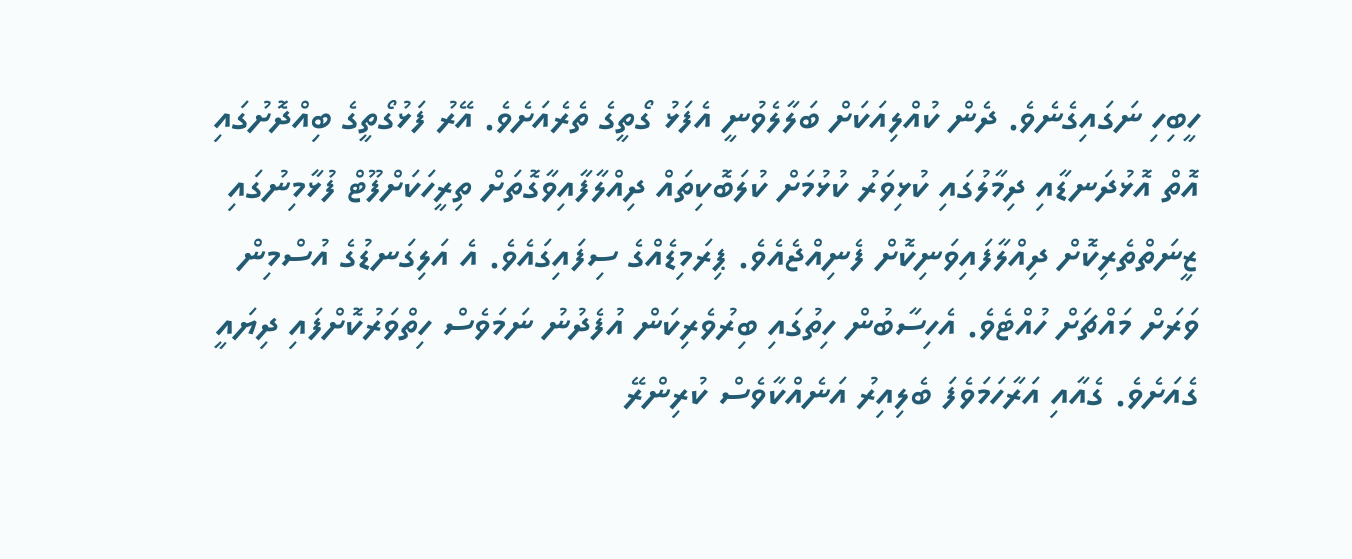ހީބިހި ނަގައިގެނެވެ. ދެން ކުއްލިއަކަށް ބަލާލެވުނީ އެފަޅު ގޯތީގެ ތެރެއަށެވެ. އޭރު ފަޅުގޯތީގެ ބިއްދޮށުގައި އޮތް އޮޅުދަނޑާއި ދިމާލުގައި ކުޅިވަރު ކުޅުމަށް ކުލަބޮކިތައް ދިއްލާފާއިވާގޮތަށް ތިރީހަކަށްފޫޓް ފުޅާމިނުގައި ޒީނަތްތެރިކޮށް ދިއްލާފައިވަނިކޮށް ފެނިއްޖެއެވެ. ޕިރަމިޑެއްގެ ސިފައިގައެވެ. އެ އަލިގަނޑުގެ އުސްމިން ވަރަށް މައްޗަށް ހުއްޓެވެ. އެހިސާބުން ހިތުގައި ބިރުވެރިކަން އުފެދުނު ނަމަވެސް ހިތްވަރުކޮށްފައި ދިޔައީ ގެއަށެވެ. ގެއާއި އަރާހަމަވެފަ ބެލިއިރު އަނެއްކާވެސް ކުރިންރޭ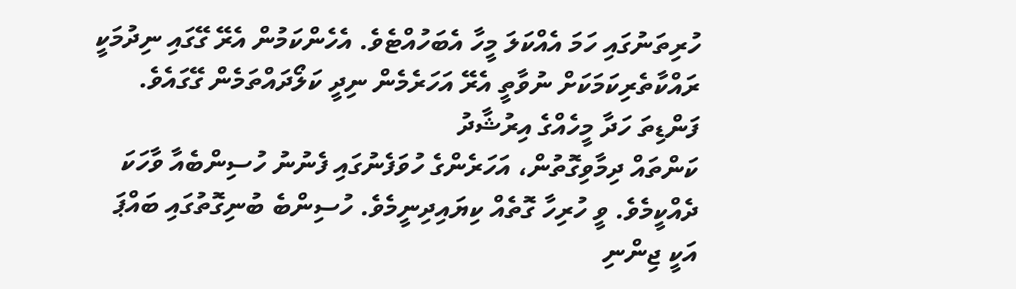ހުރިތަނުގައި ހަމަ އެއްކަލަ މީހާ އެބަހުއްޓެވެ. އެހެންކަމުން އެރޭ ގޭގައި ނިދުމަކީ ރައްކާތެރިކަމަކަށް ނުވާތީ އެރޭ އަހަރެމެން ނިދީ ކަލޯދައްތަމެން ގޭގައެވެ.
ފަންޑިތަ ހަދާ މީހެއްގެ އިރުޝާދު
ކަންތައް ދިމާވިގޮތުން، އަހަރެންގެ ހުވަފެނުގައި ފެނުނު ހުސިންބެއާ ވާހަކަ ދެއްކީމެވެ. ވީ ހުރިހާ ގޮތެއް ކިޔައިދިނީމެވެ. ހުސިންބެ ބުނިގޮތުގައި ބައްޕަ އަކީ ޖިންނި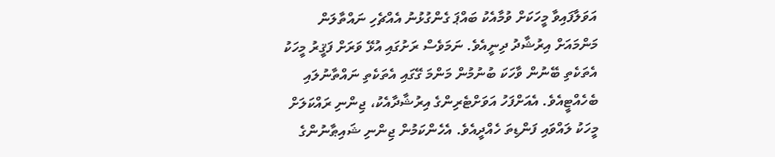އަވަލާފައިވާ މީހަކަށް ވުމާއެކު ބައްޕަ ގެންގުޅުނު އެއްޗެހި ނައްތާލަން މަންމައަށް އިރުޝާދު ދިނީއެވެ. ނަމަވެސް ރަށުގައި އުޅޭ ވަރަށް ފަޤީރު މީހަކު އެތަކެތި ބޭނުން ވާހަކަ ބުނުމުން މަންމަ ގޭގައި އެތަކެތި ނައްތާނުލައި ބެހެއްޓީއެވެ. އެއަށްފަހު އަވަށްޓެރިންގެ އިރުޝާދާއެކު، ޖިންނި ރައްކަލަށް މީހަކު ލައްވައި ފަންޑިތަ ހެއްދީއެވެ. އެހެންކަމުން ޖިންނި ޝައިޠާނުންގެ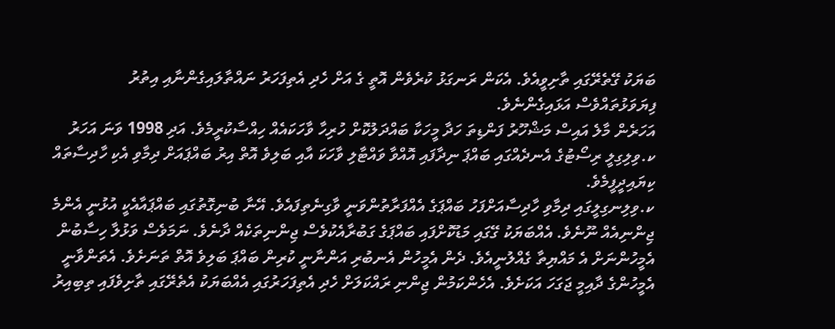ބަޔަކު ގޭތެރޭގައި ތާށިވީއެވެ. އެކަން ރަނގަޅު ކުރެވެން އޮތީ ގެ އަށް ހެދި އެތިފަހަރު ނައްތާލައިގެންނާއި އިތުރު ފިޔަވަޅުތައްވެސް އަޅައިގެންނެވެ.
އަހަރެން މާލެ އައިސް މަޝްހޫރު ފަންޑިތަ ހަދާ މީހަކާ ބައްދަލުކޮށް ހުރިހާ ވާހަކައެއް ހިއްސާކުރީމެވެ. އަދި 1998 ވަނަ އަހަރު ކ.ވިލިގިލީ ރިސޯޓުގެ އެނދެއްގައި ބައްޕަ ނިދާފައި އޮއްވާ ވައްޓާލި ވާހަކަ އާއި ބަލިވެ އޮތް އިރު ބައްޕައަށް ދިމާވި އެކި ހާދިސާތައް ކިޔައިދީފީމެވެ.
ކ.ވިލިނގިލީގައި ދިމާވި ހާދިސާއަށްފަހު ބައްޕަގެ އެއްފަރާތުންވަނީ ވާގިނެތިފައެވެ. އޭނާ ބުނިގޮތުގައި ބައްޕައާއެކީ އުޅުނީ އެންމެ ޖިންނިއެއް ނޫނެވެ. އެއްބަޔަކު ގޭގައި މަޑުކޮށްފައި ބައްޕަގެ ގަބުރާއެކުވެސް ޖިންނިތަކެއް ދާނެވެ. ނަމަވެސް ވަޅުލާ ހިސާބުން އެމީހުންނަށް އެ މައްޔިތާ ގެއްލުނީއެވެ. ދެން އެމީހުން އެނބުރި އަންނާނީ ކުރިން ބައްޕަ ބަލިވެ އޮތް ތަނަށެވެ. އެތަންވާނީ އެމީހުންގެ ދާއިމީ ޖަގަހަ އަކަށެވެ. އެހެންކަމުން ޖިންނި ރައްކަލަށް ހެދި އެތިފަހަރުގައި އެއްބަޔަކު އެތެރޭގައި ތާށިވެފައި ތިބިއިރު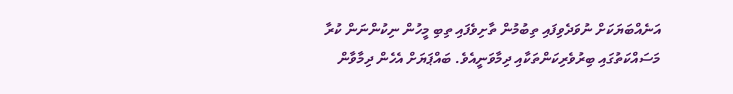އަނެއްބަޔަކަށް ނުވަދެވިފައި ތިބުމުން ތާށިވެފައި ތިބި މީހުން ނިކުންނަން ކުރާ މަސައްކަތުގައި ބިރުވެރިކަންތަކާއި ދިމާވަނީއެވެ. ބައްޕަޔަށް އެހެން ދިމާވާން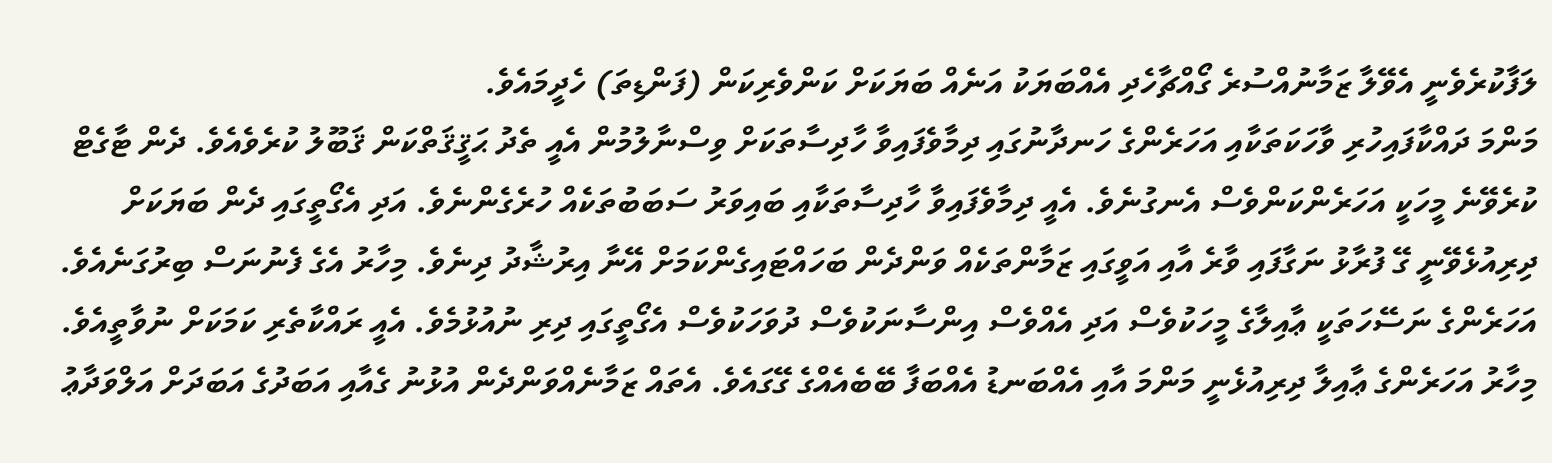ލަފާކުރެވެނީ އެވޭލާ ޒަމާނުއްސުރެ ގޯއްޗާހެދި އެއްބަޔަކު އަނެއް ބަޔަކަށް ކަންވެރިކަން (ފަންޑިތަ) ހެދީމައެވެ.
މަންމަ ދައްކާފައިހުރި ވާހަކަތަކާއި އަހަރެންގެ ހަނދާނުގައި ދިމާވެފައިވާ ހާދިސާތަކަށް ވިސްނާލުމުން އެއީ ތެދު ޙަޤީޤަތްކަން ޤަބޫލު ކުރެވެއެވެ. ދެން ޓާގެޓް ކުރެވޭނެ މީހަކީ އަހަރެންކަންވެސް އެނގުނެވެ. އެއީ ދިމާވެފައިވާ ހާދިސާތަކާއި ބައިވަރު ސަބަބުތަކެއް ހުރެގެންނެވެ. އަދި އެގޯތީގައި ދެން ބަޔަކަށް ދިރިއުޅެވޭނީ ގޭ ފުރާޅު ނަގާފައި ވާރެ އާއި އަވީގައި ޒަމާންތަކެއް ވަންދެން ބަހައްޓައިގެންކަމަށް އޭނާ އިރުޝާދު ދިނެވެ. މިހާރު އެގެ ފެނުނަސް ބިރުގަނެއެވެ. އަހަރެންގެ ނަސޭހަތަކީ ޢާއިލާގެ މީހަކުވެސް އަދި އެއްވެސް އިންސާނަކުވެސް ދުވަހަކުވެސް އެގޯތީގައި ދިރި ނުއުޅުމެވެ. އެއީ ރައްކާތެރި ކަމަކަށް ނުވާތީއެވެ. މިހާރު އަހަރެންގެ ޢާއިލާ ދިރިއުޅެނީ މަންމަ އާއި އެއްބަނޑު އެއްބަފާ ބޭބެއެއްގެ ގޭގައެވެ. އެތައް ޒަމާނެއްވަންދެން އުޅުނު ގެއާއި އަބަދުގެ އަބަދަށް އަލްވަދާޢު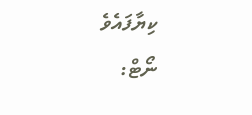ކިޔާފައެވެ
ނޯޓް: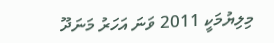މިލިޔުމަކީ 2011 ވަނަ އަހަރު މަނަދޫ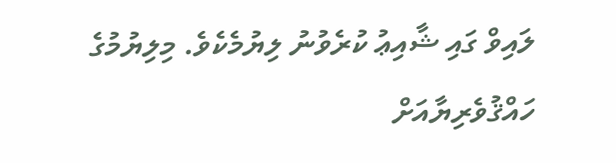ލައިވް ގައި ޝާއިޢު ކުރެވުނު ލިޔުމެކެވެ. މިލިޔުމުގެ ހައްޤުވެރިޔާއަށް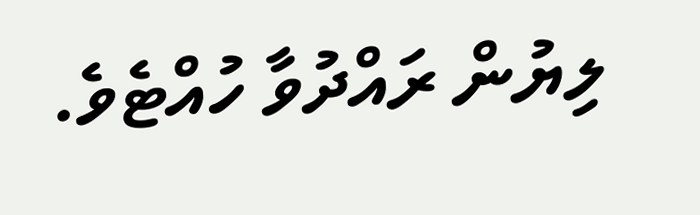ލިޔުން ރައްދުވާ ހުއްޓެވެ.